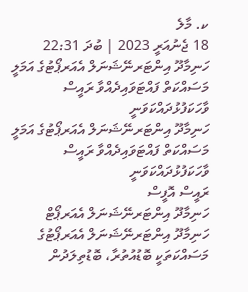ކ. މާލެ
18 ޖެނުއަރީ 2023 | ބުދަ 22:31
ހަނިމާދޫ އިންޓަރނޭޝަނަލް އެއަރޕޯޓުގެ އަމަލީ މަސައްކަތް ފައްޓަވައިދެއްވާ ރައީސް ވާހަކަފުޅުދައްކަވަނީ
ހަނިމާދޫ އިންޓަރނޭޝަނަލް އެއަރޕޯޓުގެ އަމަލީ މަސައްކަތް ފައްޓަވައިދެއްވާ ރައީސް ވާހަކަފުޅުދައްކަވަނީ
ރައީސް އޮފީސް
ހަނިމާދޫ އިންޓަރނޭޝަނަލް އެއަރޕޯޓް
ހަނިމާދޫ އިންޓަރނޭޝަނަލް އެއަރޕޯޓުގެ މަސައްކަތަކީ ބޮޑުއުތުރާ، ބޮޑުތިލަދުން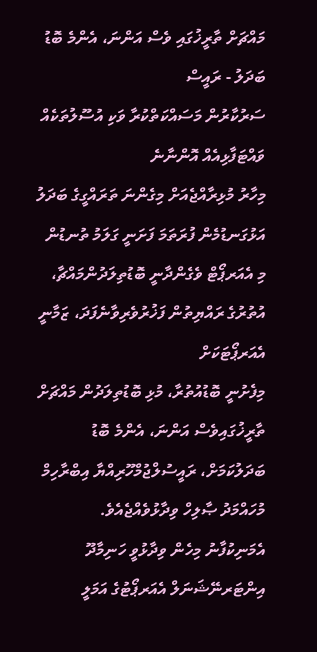މައްޗަށް ތާރީޚުގައި ވެސް އަންނަ، އެންމެ ބޮޑު ބަދަލު - ރައީސް
ސަރުކާރުން މަސައްކަތްކުރާ ވަކި އުސޫލުތަކެއް ވައްޓަފާޅިއެއް އޮންނާނެ
މިހާރު މުޅިރާއްޖެއަށް މިގެންނަ ތަރައްގީގެ ބަދަލު އަޅުގަނޑުމެން ފުރަތަމަ ފަށަނީ ގަލަމު ތުނޑުން
މި އެއަރޕޯޓް ވެގެންދާނީ ބޮޑުތިލަދުންމައްޗާ، އުތުރުގެ ރައްޔިތުން ފަޚުރުވެރިވާނެފަދަ، ޒަމާނީ އެއަރޕޯޓަކަށް
މިފެށުނީ ބޮޑުއުތުރާ، މުޅި ބޮޑުތިލަދުން މައްޗަށް ތާރީޚުގައިވެސް އަންނަ، އެންމެ ބޮޑު ބަދަލުކަމަށް، ރައީސުލްޖުމްހޫރިއްޔާ އިބްރާހިމް މުހައްމަދު ޞާލިހް ވިދާޅުވެއްޖެއެވެ.
އެމަނިކުފާނު މިހެން ވިދާޅުވީ ހަނިމާދޫ އިންޓަރނޭޝަނަލް އެއަރޕޯޓުގެ އަމަލީ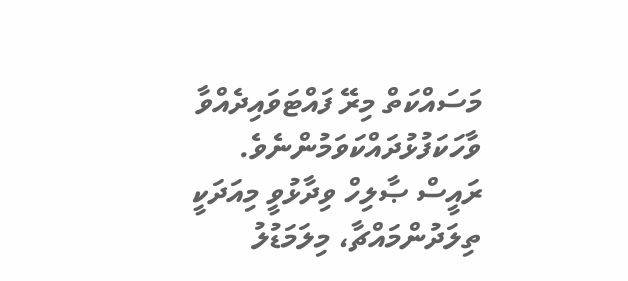މަސައްކަތް މިރޭ ފައްޓަވައިދެއްވާ ވާހަކަފުޅުދައްކަވަމުންނެވެ. ރައީސް ޞާލިހް ވިދާޅުވީ މިއަދަކީ ތިލަދުންމައްޗާ، މިލަމަޑުލު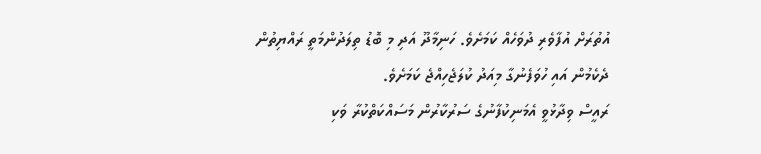އުތުރަށް އުފާވެރި ދުވަހެއް ކަމަށެވެ. ހަނިމާދޫ އަދި މި ބޮޑު ތިލަދުންމަތީ ރައްޔިތުން ދެކެމުން އައި ހުވަފެނުގާ މިއަދު ކުލަޖެހިއްޖެ ކަމަށެވެ.
ރައީސް ވިދާޅުވީ އެމަނިކުފާނުގެ ސަރުކާރުން މަސައްކަތްކުރާ ވަކި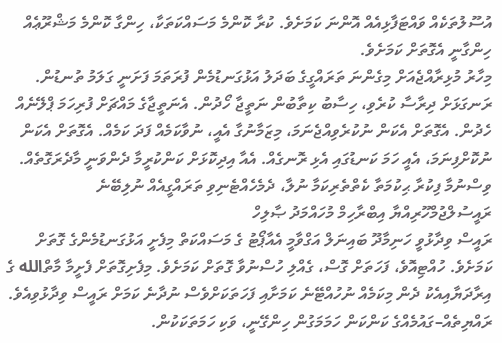އުސޫލުތަކެއް ވައްޓަފާޅިއެއް އޮންނަ ކަމަށެވެ. ކުރާ ކޮންމެ މަސައްކަތަކާ، ހިންގާ ކޮންމެ މަޝްރޫޢެއް ހިންގާނީ އެގޮތަށް ކަމަށެވެ.
މިހާރު މުޅިރާއްޖެއަށް މިގެންނަ ތަރައްގީގެ ބަދަލު އަޅުގަނޑުމެން ފުރަތަމަ ފަށަނީ ގަލަމު ތުނޑުން. ރަނގަޅަށް ދިރާސާ ކުރެވި، ހިސާބު ކިތާބުން ނަތީޖާ ހޯދުން. އެނަތީޖާގެ މައްޗަށް ފުރިހަމަ ޕްލޭނެއް ހެދުން. އެގޮތަށް އެކަން ނުކުރެވިއްޖެނަމަ، މިޒަމާނުގާ އެއީ، ނުވާކަމެއް ފަދަ ކަމެއް. އެގޮތަށް އެކަން ނުކޮށްފިނަމަ، އެއީ ހަމަ ކަނޑުގައި އެޅި ރޮނގެއް. އެއާ އިދިކޮޅަށް ކަންކުރީމާ ދެންވަނީ މާދެރަގޮތެއް. ވިސްނުމާ ފިކުރާ ޙިކުމަތާ ކެތްތެރިކަމާ ނުލާ، ދެމެހެއްޓެނިވި ތަރައްގީއެއް ނުލިބޭނެ
ރައީސުލްޖުމްހޫރިއްޔާ އިބްރާހިމް މުހައްމަދު ޞާލިހް
ރައީސް ވިދާޅުވީ ހަނިމާދޫ ބައިނަލް އަގްވާމީ އެއާޕޯޓު ގެ މަސައްކަތް މިފެށީ އަޅުގަނޑުމެންގެ ގޮތަށް ކަމަށެވެ. ހުއްޓިއޮވެ، ފަހަތަށް ގޮސް، ގެއްލި ހުސްނުވާ ގޮތަށް ކަމަށެވެ. މިފެށިގޮތަށް ފެށީމާ މާތްالله ގެ އިރާދަޔާއިއެކު ދެން މިކަމެއް ނުހުއްޓޭނެ ކަމަށާއި ފަހަތަކަށްވެސް ނުދާނެ ކަމަށް ރައީސް ވިދާޅުވިއެވެ.
ރައްޔިތެއް–ގައުމެއްގެ ކަންކަން ހަމަމަގުން ހިންގޭނީ، ވަކި ހަމަތަކަކުން.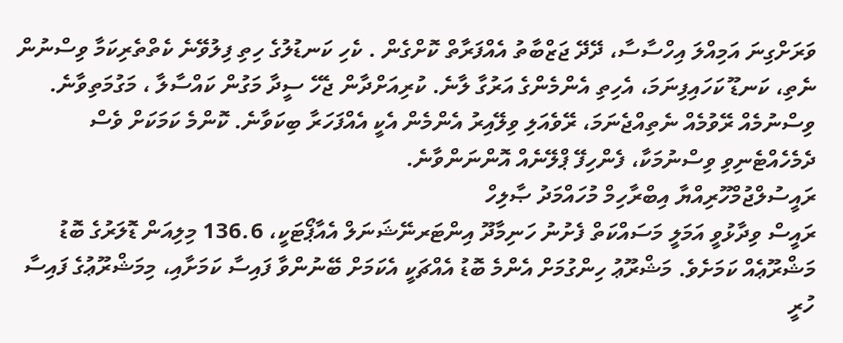ވަރަށްގިނަ އަމިއްލަ އިހްސާސާ، ދޭދޭ ޖަޒްބާތު އެއްފަރާތް ކޮށްގެން . ކެހި ކަނޑުލުގެ ހިތި ފިލުވޭނެ ކެތްތެރިކަމާ ވިސްނުން ނެތި، ކަނޑޫ ކަހައިފިނަމަ، އެހިތި އެންމެންގެ އަރުގާ ލާނެ. ކުރިއަށްދާން ޖެހޭ ސީދާ މަގުން ކައްސާލާ ، މަގުމަތިވާނެ. ވިސްނުމެއް ރޭވުމެއް ނެތިއްޖެނަމަ، ރޭވެއަލި ވިލޭއިރު އެންމެން އެކީ އެއްފަހަރާ ބިކަވާނެ. ކޮންމެ ކަމަކަށް ވެސް ދެމެހެއްޓެނިވި ވިސްނުމަކާ، ފެންހިފޭ ޕްލޭނެއް އޮންނަންވާނެ.
ރައީސުލްޖުމްހޫރިއްޔާ އިބްރާހިމް މުހައްމަދު ޞާލިހް
ރައީސް ވިދާޅުވީ އަމަލީ މަސައްކަތް ފެށުނު ހަނިމާދޫ އިންޓަރނޭޝަނަލް އެއާޕޯޓަކީ، 136.6 މިލިއަން ޑޮލަރުގެ ބޮޑު މަޝްރޫޢެއް ކަމަށެވެ. މަޝްރޫޢު ހިންގުމަށް އެންމެ ބޮޑު އެއްޗަކީ އެކަމަށް ބޭނުންވާ ފައިސާ ކަމަށާއި، މިމަޝްރޫޢުގެ ފައިސާ ހުރީ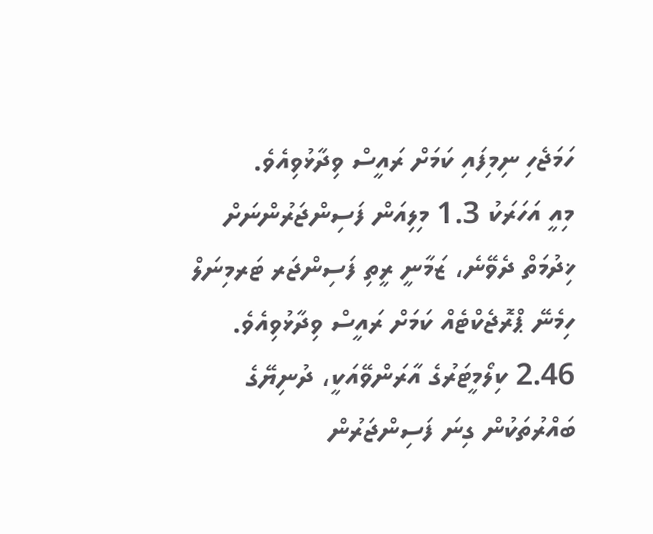ހަމަޖެހި ނިމިފައި ކަމަށް ރައީސް ވިދާޅުވިއެވެ.
މިއީ އަހަރަކު 1.3 މިލިއަން ފަސިންޖަރުންނަށް ޚިދުމަތް ދެވޭނެ، ޒަމާނީ ރީތި ފަސިންޖަރ ޓަރމިނަލް ހިމެނޭ ޕްރޮޖެކްޓެއް ކަމަށް ރައީސް ވިދާޅުވިއެވެ. 2.46 ކިލޯމީޓަރުގެ އާރަންވޭއަކީ، ދުނިޔޭގެ ބައްރުތަކުން ގިނަ ފަސިންޖަރުން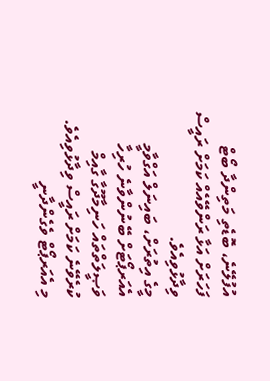އުފުލޭނެ، ބޮޑެތި މަތިންދާ ބޯޓް ފަހަރަށް އަޅާ ރަންވޭއެއް ކަމަށް ރައީސް ވިދާޅުވިއެވެ.
މީގެ އިތުރަށް، ބައިނަލް އަގްވާމީ އެއަރޕޯޓަށް ބޭނުންވާނެ ހުރިހާ ވަޞީލަތްތައް ހަނިމާދޫގާ ގާއިމް ކުރެވޭނެ ކަމަށް ރައީސް ވިދާޅުވިއެވެ. މި އެއަރޕޯޓް ވެގެންދާނީ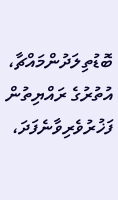ބޮޑުތިލަދުންމައްޗާ، އުތުރުގެ ރައްޔިތުން ފަޚުރުވެރިވާނެފަދަ،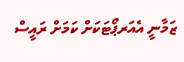ޒަމާނީ އެއަރޕޯޓަކަށް ކަމަށް ރައީސް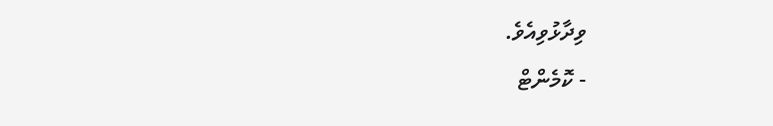ވިދާޅުވިއެވެ.
- ކޮމެންޓް